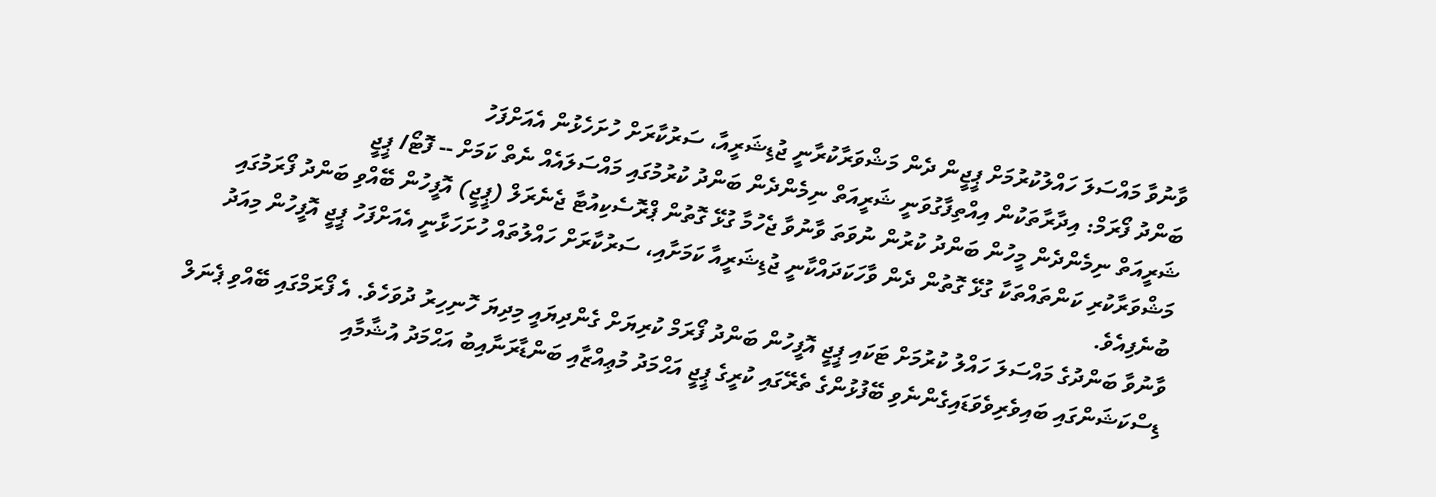ވާނުވާ މައްސަލަ ހައްލުކުރުމަށް ޕީޖީން ދެން މަޝްވަރާކުރާނީ ޖުޑިޝަރީއާ، ސަރުކާރަށް ހުށަހެޅުން އެއަށްފަހު
ބަންދު ފޯރަމް: އިދާރާތަކުން އިއްތިފާގުވަނީ ޝަރީއަތް ނިމެންދެން ބަންދު ކުރުމުގައި މައްސަލައެއް ނެތް ކަމަށް -- ފޮޓޯ/ ޕީޖީ
ޝަރީއަތް ނިމެންދެން މީހުން ބަންދު ކުރުން ނުވަތަ ވާނުވާ ޖެހުމާ ގުޅޭ ގޮތުން ޕްރޮސެކިއުޓާ ޖެނެރަލް (ޕީޖީ) އޮފީހުން ބޭއްވި ބަންދު ފޯރަމުގައި މަޝްވަރާކުރި ކަންތައްތަކާ ގުޅޭ ގޮތުން ދެން ވާހަކަދައްކާނީ ޖުޑިޝަރީއާ ކަމަށާއި، ސަރުކާރަށް ހައްލުތައް ހުށަހަޅާނީ އެއަށްފަހު ޕީޖީ އޮފީހުން މިއަދު ބުނެފިއެވެ.
ވާނުވާ ބަންދުގެ މައްސަލަ ހައްލު ކުރުމަށް ޓަކައި ޕީޖީ އޮފީހުން ބަންދު ފޯރަމް ކުރިޔަށް ގެންދިޔައީ މިދިޔަ ހޮނިހިރު ދުވަހެވެ. އެ ފޯރަމްގައި ބޭއްވި ޕެނަލް ޑިސްކަޝަންގައި ބައިވެރިވެވަޑައިގެންނެވި ބޭފުޅުންގެ ތެރޭގައި ކުރީގެ ޕީޖީ އަޙްމަދު މުޢިއްޒާއި ބަންޑާރަނާއިބު އަޙްމަދު އުޝާމާއި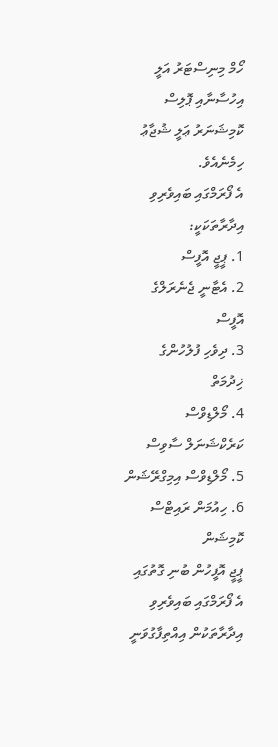ހޯމް މިނިސްޓަރު އަލީ އިހުސާނާއި ޕޮލިސް ކޮމިޝަނަރު ޢަލީ ޝުޖާޢު ހިމެނެއެވެ.
އެ ފޯރަމްގައި ބައިވެރިވި އިދާރާތަކަކީ:
1. ޕީޖީ އޮފީސް
2. އެޓާނީ ޖެނެރަލްގެ އޮފީސް
3. ދިވެހި ފުލުހުންގެ ޚިދުމަތް
4. މޯލްޑިވްސް ކަރެކްޝަނަލް ސާވިސް
5. މޯލްޑިވްސް އިމިގްރޭޝަން
6. ހިއުމަން ރައިޓްސް ކޮމިޝަން
ޕީޖީ އޮފީހުން ބުނި ގޮތުގައި އެ ފޯރަމްގައި ބައިވެރިވި އިދާރާތަކުން އިއްތިފާގުވަނީ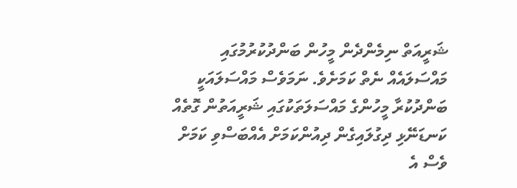ޝަރީއަތް ނިމެންދެން މީހުން ބަންދުކުރުމުގައި މައްސަލައެއް ނެތް ކަމަށެވެ. ނަމަވެސް މައްސަލައަކީ ބަންދުކުރާ މީހުންގެ މައްސަލަތަކުގައި ޝަރީއަތުން ގޮތެއް ކަނޑަނޭޅި ދިގުލައިގެން ދިއުންކަމަށް އެއްބަސްވި ކަމަށް ވެސް އެ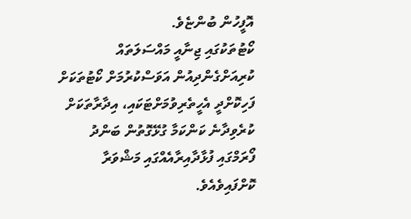އޮފީހުން ބުންޏެވެ.
ކޯޓުތަކުގައި ޖިނާއީ މައްސަލަތައް ކުރިއަށްގެންދިއުން އަވަސްކުރުމަށް ކޯޓުތަކަށް ފަހިކޮށްދީ އެހީތެރިވުމަށްޓަކައި، އިދާރާތަކަށް ކުރެވިދާނެ ކަންކަމާ ގުޅޭގޮތުން ބަންދު ފޯރަމްގައި ފުޅާދާއިރާއެއްގައި މަޝްވަރާ ކޮށްފައިވެއެވެ.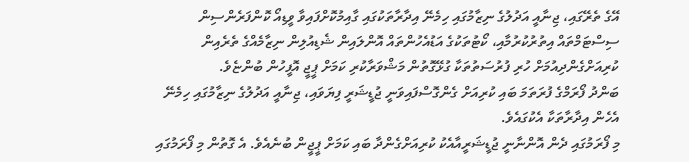އޭގެ ތެރޭގައި، ޖިނާއީ އަދުލުގެ ނިޒާމުގައި ހިމެނޭ އިދާރާތަކުގައި ގާއިމުކޮށްފައިވާ ވީޑިއޯ ކޮންފަރެންސިން ސިސްޓަމްތައް އިތުރުކުރުމާއި، ކޯޓުތަކުގެ އަޑުއެހުންތައް އޮންލައިން ޝެޑިއުލިން ނިޒާމެއްގެ ތެރެއިން ކުރިއަށްގެންދިއުމަށް ހުރި ފުރުސަތުތަކާ ގުޅޭގޮތުން މަޝްވަރާކުރި ކަމަށް ޕީޖީ އޮފީހުން ބުންޏެވެ.
ބަންދު ފޯރަމްގެ ފުރަތަމަ ބައި ކުރިއަށް ގެންގޮސްފައިވަނީ ޖުޑީޝަރީ ފިޔަވައި، ޖިނާއީ އަދުލުގެ ނިޒާމުގައި ހިމެނޭ އެހެން އިދާރާތަކާ އެކުގައެވެ.
މި ފޯރަމުގައި ދެން އޮންނާނީ ޖުޑީޝަރީއާއެކު ކުރިއަށްގެންދާ ބައި ކަމަށް ޕީޖީން ބުނެއެވެ. އެ ގޮތުން މި ފޯރަމުގައި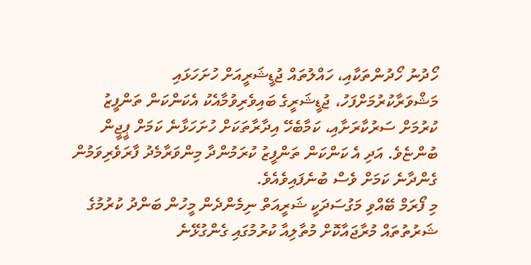ހޯދުނު ހޯދުންތަކާއި، ހައްލުތައް ޖުޑީޝަރީއަށް ހުށަހަޅައި މަޝްވަރާކުރުމަށްފަހު، ޖުޑީޝަރީގެ ބައިވެރިވުމާއެކު އެކަންކަން ތަންފީޒު ކުރުމަށް ސަރުކާރަށާއި، ކަމާބެހޭ އިދާރާތަކަށް ހުށަހަޅާނެ ކަމަށް ޕީޖީން ބުންޏެވެ. އަދި އެ ކަންކަން ތަންފީޒު ކުރަމުންދާ މިންވަރާމެދު ފާރަވެރިވަމުން ގެންދާނެ ކަމަށް ވެސް ބުނެފައިވެއެވެ.
މި ފޯރަމް ބޭއްވި މަގުސަދަކީ ޝަރީއަތް ނިމެންދެން މީހުން ބަންދު ކުރުމުގެ ޝަރުތުތައް މުރާޖައާކޮށް މުތާލިއާ ކުރުމުގައި ގެންގުޅޭނެ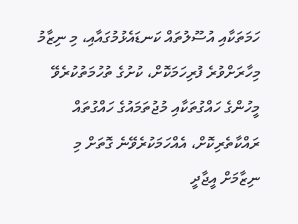ހަމަތަކާއި އުސޫލުތައް ކަނޑައެޅުމުގައާއި، މި ނިޒާމު މިހާރަށްވުރެ ފުރިހަމަކޮށް، ކުށުގެ ތުހުމަތުކުރެވޭ މީހުންގެ ހައްގުތަކާއި މުޖުތަމައުގެ ހައްގުތައް ރައްކާތެރިކޮށް، އެއްހަމަކުރެވޭނެ ގޮތަށް މި ނިޒާމަށް އީޖާދީ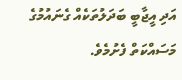އަދި އީޖާބީ ބަދަލުތަކެއް ގެނައުމުގެ މަސައްކަތް ފެށުމެވެ.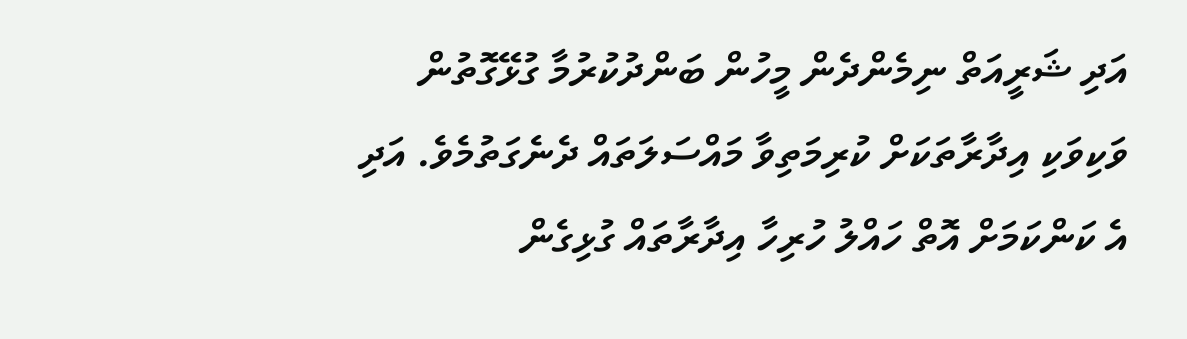އަދި ޝަރީއަތް ނިމެންދެން މީހުން ބަންދުކުރުމާ ގުޅޭގޮތުން ވަކިވަކި އިދާރާތަކަށް ކުރިމަތިވާ މައްސަލަތައް ދެނެގަތުމެވެ. އަދި އެ ކަންކަމަށް އޮތް ހައްލު ހުރިހާ އިދާރާތައް ގުޅިގެން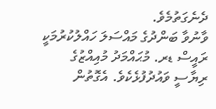ދެނެގަތުމެވެ.
ވާނުވާ ބަންދުގެ މައްސަލަ ހައްލުކުރުމަކީ ރައީސް ޑރ. މުޙައްމަދު މުއިއްޒުގެ ރިޔާސީ ވައުދުފުޅެކެވެ. އެގޮތުން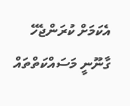އެކަމަށް ކުރަންޖެހޭ ގާނޫނީ މަސައްކަތްތައް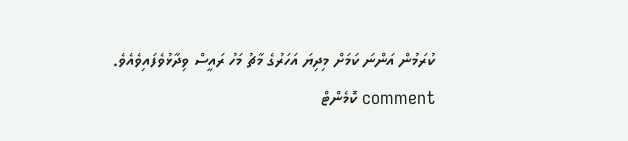ކުރަމުން އަންނަ ކަމަށް މިދިޔަ އަހަރުގެ މާޗު މަހު ރައީސް ވިދާޅުވެފައިވެއެވެ.
comment ކޮމެންޓް